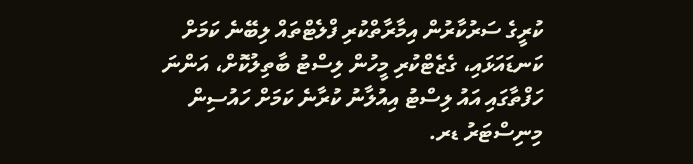ކުރީގެ ސަރުކާރުން އިމާރާތްކުރި ފްލެޓްތައް ލިބޭނެ ކަމަށް ކަނޑައަޅައި، ގެޒެޓްކުރި މީހުން ލިސްޓު ބާތިލުކޮށް، އަންނަ ހަފްތާގައި އައު ލިސްޓު އިއުލާނު ކުރާނެ ކަމަށް ހައުސިން މިނިސްޓަރު ޑރ.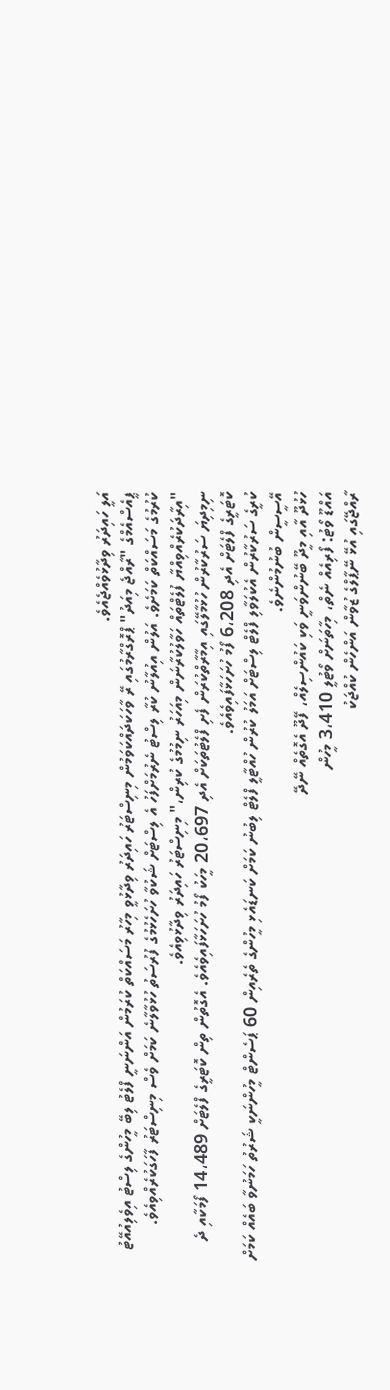އަލީ ހައިދަރު ވިދާޅުވެއްޖެއެވެ.
ޕީއެސްއެމްގެ "ރާއްޖެ މިއަދު" ޕްރޮގްރާމުގައި ރޭ ވާހަކަދައްކަވަމުން މިނިސްޓަރު ހައިދަރު ވިދާޅުވީ މިހާރު މަސައްކަތް ކުރަމުން އަންނަނީ ފްލެޓު ލިބޭ މީހުންގެ ލިސްޓު އިވެލިއުއޭޓު ކުރުމުގެ މަސައްކަތް ކަމަށެވެ. އަލުން އިއުލާނު ކުރާ ލިސްޓު ނެރުމަށްފަހު އެ ލިސްޓަށް ޝަކުވާ ހުށަހެޅުމުގެ ފުރުސަތު ހުޅުވާލާނެ ކަމަށް ވެސް މިނިސްޓަރު ފާހަގަކުރެއްވިއެވެ.
"އިރާދަކުރެއްވިއްޔާ ފުލެޓްތައް ހަވާލުކުރާނަން މިއަހަރު ނިމުމުގެ ކުރިން،" މިނިސްޓަރު ހައިދަރު ވިދާޅުވިއެވެ.
ނިމިދިޔަ ސަރުކާރުން ހުޅުމާލޭގައި އިމާރާތްކުރަން ފެށި ފްލެޓުތަކަށް އެދި 20،697 މީހަކު ފޯމު ހުށަހަޅާފައިވެއެވެ. އެގޮތުން ތިން ކޮޓަރީގެ ފްލެޓަށް 14،489 ފޯމަކާއި ދެ ކޮޓަރީގެ ފްލެޓަށް އެދި 6،208 ފޯމު ހުށަހަޅާފައިވެއެވެ.
ކުރީގެ ސަރުކާރުން އެކުލަވާލި ފްލެޓް ލިސްޓަށް އަމަލު ކުރުން ހުއްޓާލީ ފްލެޓް ލިބުނު ކަމަށް ކަނޑައެޅި މީހުންގެ ތެރެއިން 60 ޕަސެންޓް މީހުންނަކީ ޝަރުތު ހަމަނުވާ ބައެއް ކަމަށް އޭސީސީން ބުނުމުންނެވެ.
ހުޅުދޫ އާއި މީދޫ ބޭނުންވަނީ ވަކި ކައުންސިލެއް، ފޭދޫ އެގޮތެއް ނޭދޭ
އައްޑޫ ވޯޓު: ފޯރިއެއް ނެތް، މިހާތަނަށް ވޯޓުލީ 3،410 މީހުން
ރާއްޖޭގައި އުޅޭ ނޭޕާލްގެ ޒުވާން އަންހެން ކުއްޖަކު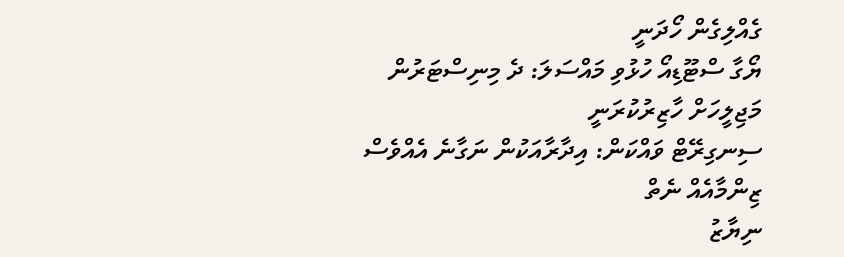ގެއްލިގެން ހޯދަނީ
ޔޯގާ ސްޓޫޑިއޯ ހުޅުވި މައްސަލަ: ދެ މިނިސްޓަރުން މަޖިލީހަށް ހާޒިރުކުރަނީ
ސިނގިރޭޓް ވައްކަން: އިދާރާއަކުން ނަގާނެ އެއްވެސް ޒިންމާއެއް ނެތް
ނިޔާޒު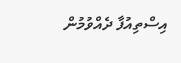އިސްތިއުފާ ދެއްވުމުން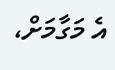އެ މަގާމަށް،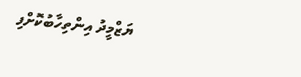ޔަޒްމީދު އިންތިހާބުކޮށްފި